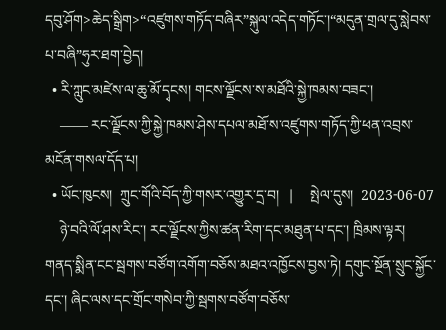དབུ་ཤོག>ཆེད་སྒྲིག>“འཛུགས་གཏོད་བཞིར”སྐུལ་འདེད་གཏོང་།“མདུན་གྲལ་དུ་སླེབས་པ་བཞི”ཧུར་ཐག་བྱེད།
  • རི་ཀླུང་མཛེས་ལ་ཆུ་མོ་དྭངས། གངས་ལྗོངས་ས་མཐོའི་སྐྱེ་ཁམས་བཟང་།
    —— རང་ལྗོངས་ཀྱི་སྐྱེ་ཁམས་ཤེས་དཔལ་མཐོ་ས་འཛུགས་གཏོད་ཀྱི་ཕན་འབྲས་མངོན་གསལ་དོད་པ།
  • ཡོང་ཁུངས།  ཀྲུང་གོའི་བོད་ཀྱི་གསར་འགྱུར་དྲ་བ།   |     སྤེལ་དུས།  2023-06-07
    ཉེ་བའི་ལོ་ཤས་རིང་། རང་ལྗོངས་ཀྱིས་ཚན་རིག་དང་མཐུན་པ་དང་། ཁྲིམས་ལྟར། གནད་སྨིན་ངང་སྦགས་བཙོག་འགོག་བཅོས་མཐའ་འཁྱོངས་བྱས་ཏེ། དགུང་སྔོན་སྲུང་སྐྱོང་དང་། ཞིང་ལས་དང་གྲོང་གསེབ་ཀྱི་སྦགས་བཙོག་བཅོས་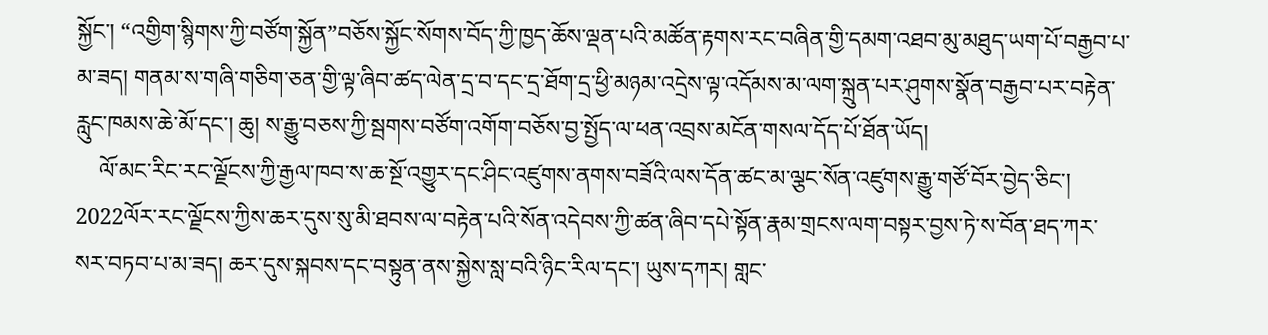སྐྱོང་། “འགྱིག་སྙིགས་ཀྱི་བཙོག་སྐྱོན”བཅོས་སྐྱོང་སོགས་བོད་ཀྱི་ཁྱད་ཆོས་ལྡན་པའི་མཚོན་རྟགས་རང་བཞིན་གྱི་དམག་འཐབ་མུ་མཐུད་ཡག་པོ་བརྒྱབ་པ་མ་ཟད། གནམ་ས་གཞི་གཅིག་ཅན་གྱི་ལྟ་ཞིབ་ཚད་ལེན་དྲ་བ་དང་དྲ་ཐོག་དྲ་ཕྱི་མཉམ་འདྲེས་ལྟ་འདོམས་མ་ལག་སྐྲུན་པར་ཤུགས་སྣོན་བརྒྱབ་པར་བརྟེན་རླུང་ཁམས་ཆེ་མོ་དང་། ཆུ། ས་རྒྱུ་བཅས་ཀྱི་སྦགས་བཙོག་འགོག་བཅོས་བྱ་སྤྱོད་ལ་ཕན་འབྲས་མངོན་གསལ་དོད་པོ་ཐོན་ཡོད།
    ལོ་མང་རིང་རང་ལྗོངས་ཀྱི་རྒྱལ་ཁབ་ས་ཆ་སྔོ་འགྱུར་དང་ཤིང་འཛུགས་ནགས་བཟོའི་ལས་དོན་ཚང་མ་ལྕང་སོན་འཛུགས་རྒྱུ་གཙོ་བོར་བྱེད་ཅིང་། 2022ལོར་རང་ལྗོངས་ཀྱིས་ཆར་དུས་སུ་མི་ཐབས་ལ་བརྟེན་པའི་སོན་འདེབས་ཀྱི་ཚན་ཞིབ་དཔེ་སྟོན་རྣམ་གྲངས་ལག་བསྟར་བྱས་ཏེ་ས་བོན་ཐད་ཀར་སར་བཏབ་པ་མ་ཟད། ཆར་དུས་སྐབས་དང་བསྟུན་ནས་སྐྱེས་སླ་བའི་ཉིང་རིལ་དང་། ཡུས་དཀར། གླང་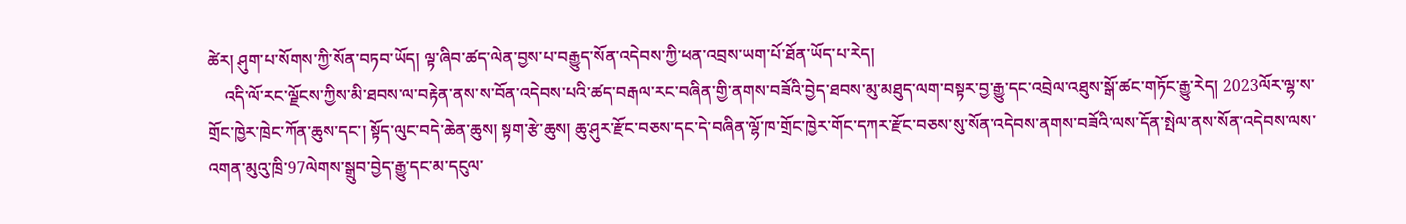ཚེར། ཤུག་པ་སོགས་ཀྱི་སོན་བཏབ་ཡོད། ལྟ་ཞིབ་ཚད་ལེན་བྱས་པ་བརྒྱུད་སོན་འདེབས་ཀྱི་ཕན་འབྲས་ཡག་པོ་ཐོན་ཡོད་པ་རེད།
    འདི་ལོ་རང་ལྗོངས་ཀྱིས་མི་ཐབས་ལ་བརྟེན་ནས་ས་བོན་འདེབས་པའི་ཚད་བརྒལ་རང་བཞིན་གྱི་ནགས་བཟོའི་བྱེད་ཐབས་མུ་མཐུད་ལག་བསྟར་བྱ་རྒྱུ་དང་འབྲེལ་འཐུས་སྒོ་ཚང་གཏོང་རྒྱུ་རེད། 2023ལོར་ལྷ་ས་གྲོང་ཁྱེར་ཁྲེང་ཀོན་ཆུས་དང་། སྟོད་ལུང་བདེ་ཆེན་ཆུས། སྟག་རྩེ་ཆུས། ཆུ་ཤུར་རྫོང་བཅས་དང་དེ་བཞིན་ལྷོ་ཁ་གྲོང་ཁྱེར་གོང་དཀར་རྫོང་བཅས་སུ་སོན་འདེབས་ནགས་བཟོའི་ལས་དོན་སྤེལ་ནས་སོན་འདེབས་ལས་འགན་མུའུ་ཁྲི་97ལེགས་སྒྲུབ་བྱེད་རྒྱུ་དང་མ་དངུལ་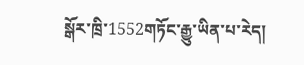སྒོར་ཁྲི་1552གཏོང་རྒྱུ་ཡིན་པ་རེད།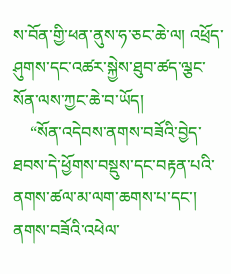ས་བོན་གྱི་ཕན་ནུས་ཧ་ཅང་ཆེ་ལ། འཕྲོད་ཤུགས་དང་འཚར་སྐྱེས་ཐུབ་ཚད་ལྕང་སོན་ལས་ཀྱང་ཆེ་བ་ཡོད།
    “སོན་འདེབས་ནགས་བཟོའི་བྱེད་ཐབས་དེ་ཕྱོགས་བསྡུས་དང་བརྟན་པའི་ནགས་ཚལ་མ་ལག་ཆགས་པ་དང་། ནགས་བཟོའི་འཕེལ་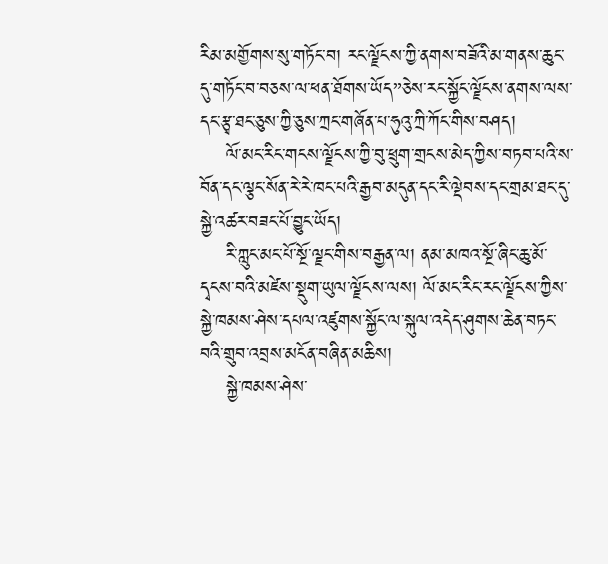རིམ་མགྱོགས་སུ་གཏོང་བ། རང་ལྗོངས་ཀྱི་ནགས་བཟོའི་མ་གནས་ཆུང་དུ་གཏོང་བ་བཅས་ལ་ཕན་ཐོགས་ཡོད”ཅེས་རང་སྐྱོང་ལྗོངས་ནགས་ལས་དང་རྩྭ་ཐང་ཅུས་ཀྱི་ཅུས་ཀྲང་གཞོན་པ་ཧུའུ་ཀྲི་ཀོང་གིས་བཤད།
    ལོ་མང་རིང་གངས་ལྗོངས་ཀྱི་བུ་ཕྲུག་གྲངས་མེད་ཀྱིས་བཏབ་པའི་ས་བོན་དང་ལྕང་སོན་རེ་རེ་ཁང་པའི་རྒྱབ་མདུན་དང་རི་ལྡེབས་དང་གྲམ་ཐང་དུ་སྐྱེ་འཚར་བཟང་པོ་བྱུང་ཡོད།
    རི་ཀླུང་མང་པོ་སྔོ་ལྗང་གིས་བརྒྱན་ལ། ནམ་མཁའ་སྔོ་ཞིང་ཆུ་མོ་དྭངས་བའི་མཛེས་སྡུག་ཡུལ་ལྗོངས་ལས། ལོ་མང་རིང་རང་ལྗོངས་ཀྱིས་སྐྱེ་ཁམས་ཤེས་དཔལ་འཛུགས་སྐྱོང་ལ་སྐུལ་འདེད་ཤུགས་ཆེན་བཏང་བའི་གྲུབ་འབྲས་མངོན་བཞིན་མཆིས།
    སྐྱེ་ཁམས་ཤེས་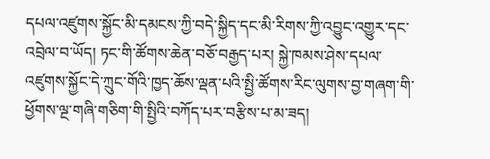དཔལ་འཛུགས་སྐྱོང་མི་དམངས་ཀྱི་བདེ་སྐྱིད་དང་མི་རིགས་ཀྱི་འབྱུང་འགྱུར་དང་འབྲེལ་བ་ཡོད། ཏང་གི་ཚོགས་ཆེན་བཅོ་བརྒྱད་པར། སྐྱེ་ཁམས་ཤེས་དཔལ་འཛུགས་སྐྱོང་དེ་ཀྲུང་གོའི་ཁྱད་ཆོས་ལྡན་པའི་སྤྱི་ཚོགས་རིང་ལུགས་བྱ་གཞག་གི་ཕྱོགས་ལྔ་གཞི་གཅིག་གི་སྤྱིའི་བཀོད་པར་བརྩིས་པ་མ་ཟད།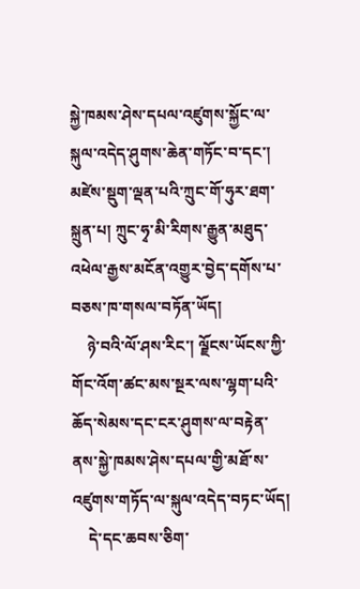སྐྱེ་ཁམས་ཤེས་དཔལ་འཛུགས་སྐྱོང་ལ་སྐུལ་འདེད་ཤུགས་ཆེན་གཏོང་བ་དང་། མཛེས་སྡུག་ལྡན་པའི་ཀྲུང་གོ་ཧུར་ཐག་སྐྲུན་པ། ཀྲུང་ཧྭ་མི་རིགས་རྒྱུན་མཐུད་འཕེལ་རྒྱས་མངོན་འགྱུར་བྱེད་དགོས་པ་བཅས་ཁ་གསལ་བཏོན་ཡོད།
    ཉེ་བའི་ལོ་ཤས་རིང་། ལྗོངས་ཡོངས་ཀྱི་གོང་འོག་ཚང་མས་སྔར་ལས་ལྷག་པའི་ཆོད་སེམས་དང་ངར་ཤུགས་ལ་བརྟེན་ནས་སྐྱེ་ཁམས་ཤེས་དཔལ་གྱི་མཐོ་ས་འཛུགས་གཏོད་ལ་སྐུལ་འདེད་བཏང་ཡོད།
    དེ་དང་ཆབས་ཅིག་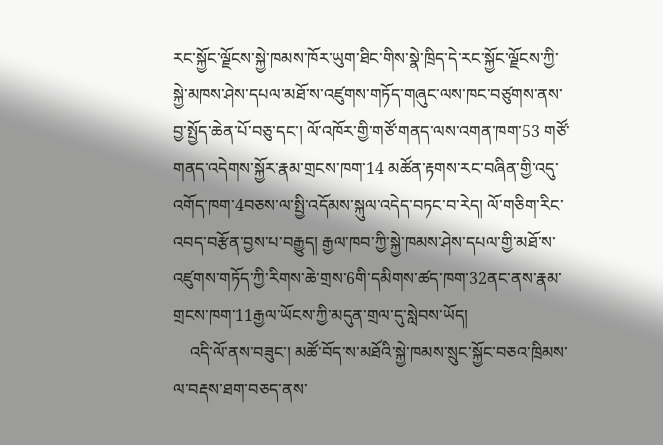རང་སྐྱོང་ལྗོངས་སྐྱེ་ཁམས་ཁོར་ཡུག་ཐིང་གིས་སྣེ་ཁྲིད་དེ་རང་སྐྱོང་ལྗོངས་ཀྱི་སྐྱེ་མཁས་ཤེས་དཔལ་མཐོ་ས་འཛུགས་གཏོད་གཞུང་ལས་ཁང་བཙུགས་ནས་བྱ་སྤྱོད་ཆེན་པོ་བཅུ་དང་། ལོ་འཁོར་གྱི་གཙོ་གནད་ལས་འགན་ཁག་53 གཙོ་གནད་འདེགས་སྐྱོར་རྣམ་གྲངས་ཁག་14 མཚོན་རྟགས་རང་བཞིན་གྱི་འདུ་འགོད་ཁག་4བཅས་ལ་སྤྱི་འདོམས་སྐུལ་འདེད་བཏང་བ་རེད། ལོ་གཅིག་རིང་འབད་བརྩོན་བྱས་པ་བརྒྱུད། རྒྱལ་ཁབ་ཀྱི་སྐྱེ་ཁམས་ཤེས་དཔལ་གྱི་མཐོ་ས་འཛུགས་གཏོད་ཀྱི་རིགས་ཆེ་གྲས་6གི་དམིགས་ཚད་ཁག་32ནང་ནས་རྣམ་གྲངས་ཁག་11རྒྱལ་ཡོངས་ཀྱི་མདུན་གྲལ་དུ་སླེབས་ཡོད།
    འདི་ལོ་ནས་བཟུང་། མཚོ་བོད་ས་མཐོའི་སྐྱེ་ཁམས་སྲུང་སྐྱོང་བཅའ་ཁྲིམས་ལ་བརྡས་ཐག་བཅད་ནས་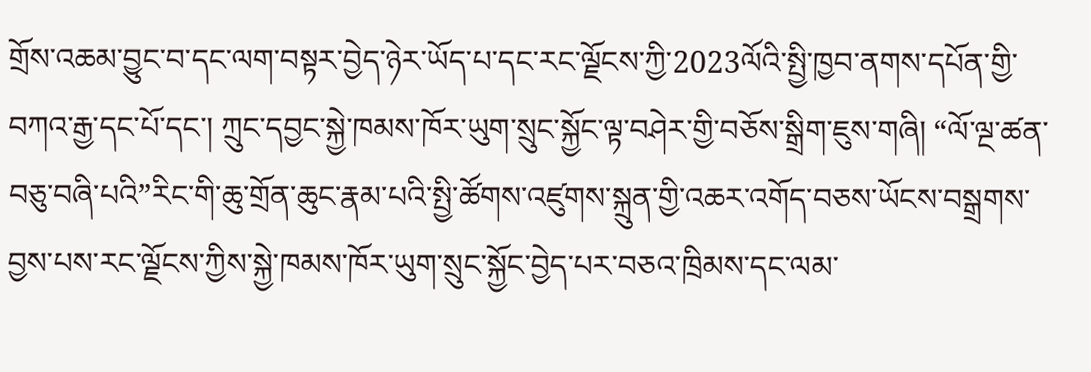གྲོས་འཆམ་བྱུང་བ་དང་ལག་བསྟར་བྱེད་ཉེར་ཡོད་པ་དང་རང་ལྗོངས་ཀྱི་2023ལོའི་སྤྱི་ཁྱབ་ནགས་དཔོན་གྱི་བཀའ་རྒྱ་དང་པོ་དང་། ཀྲུང་དབྱང་སྐྱེ་ཁམས་ཁོར་ཡུག་སྲུང་སྐྱོང་ལྟ་བཤེར་གྱི་བཅོས་སྒྲིག་ཇུས་གཞི། “ལོ་ལྔ་ཚན་བཅུ་བཞི་པའི”རིང་གི་ཆུ་གྲོན་ཆུང་རྣམ་པའི་སྤྱི་ཚོགས་འཛུགས་སྐྲུན་གྱི་འཆར་འགོད་བཅས་ཡོངས་བསྒྲགས་བྱས་པས་རང་ལྗོངས་ཀྱིས་སྐྱེ་ཁམས་ཁོར་ཡུག་སྲུང་སྐྱོང་བྱེད་པར་བཅའ་ཁྲིམས་དང་ལམ་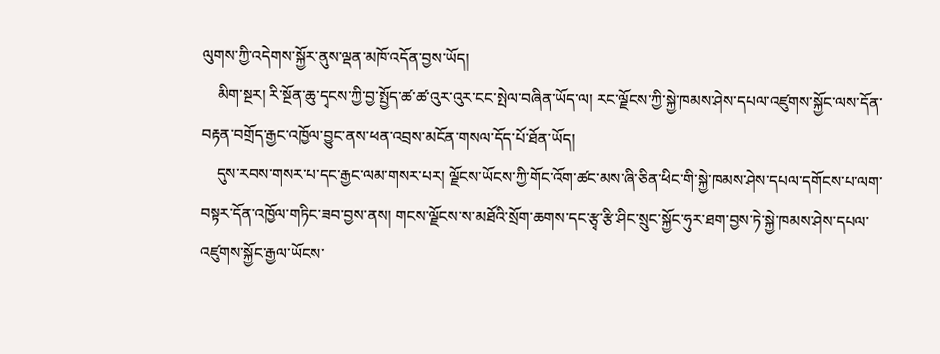ལུགས་ཀྱི་འདེགས་སྐྱོར་ནུས་ལྡན་མཁོ་འདོན་བྱས་ཡོད།
    མིག་སྔར། རི་སྔོན་ཆུ་དྭངས་ཀྱི་བྱ་སྤྱོད་ཚ་ཚ་འུར་འུར་ངང་སྤེལ་བཞིན་ཡོད་ལ། རང་ལྗོངས་ཀྱི་སྐྱེ་ཁམས་ཤེས་དཔལ་འཛུགས་སྐྱོང་ལས་དོན་བརྟན་བགྲོད་རྒྱང་འཁྱོལ་བྱུང་ནས་ཕན་འབྲས་མངོན་གསལ་དོད་པོ་ཐོན་ཡོད།
    དུས་རབས་གསར་པ་དང་རྒྱང་ལམ་གསར་པར། ལྗོངས་ཡོངས་ཀྱི་གོང་འོག་ཚང་མས་ཞི་ཅིན་ཕིང་གི་སྐྱེ་ཁམས་ཤེས་དཔལ་དགོངས་པ་ལག་བསྟར་དོན་འཁྱོལ་གཏིང་ཟབ་བྱས་ནས། གངས་ལྗོངས་ས་མཐོའི་སྲོག་ཆགས་དང་རྩྭ་རྩི་ཤིང་སྲུང་སྐྱོང་ཧུར་ཐག་བྱས་ཏེ་སྐྱེ་ཁམས་ཤེས་དཔལ་འཛུགས་སྐྱོང་རྒྱལ་ཡོངས་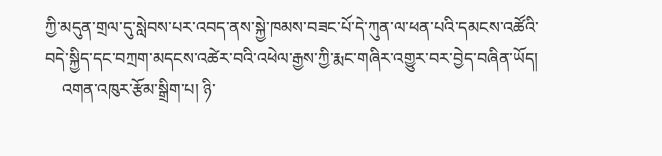ཀྱི་མདུན་གྲལ་དུ་སླེབས་པར་འབད་ནས་སྐྱེ་ཁམས་བཟང་པོ་དེ་ཀུན་ལ་ཕན་པའི་དམངས་འཚོའི་བདེ་སྐྱིད་དང་བཀྲག་མདངས་འཚེར་བའི་འཕེལ་རྒྱས་ཀྱི་རྨང་གཞིར་འགྱུར་བར་བྱེད་བཞིན་ཡོད།
    འགན་འཁུར་རྩོམ་སྒྲིག་པ། ཉི་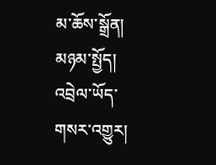མ་ཆོས་སྒྲོན།
མཉམ་སྤྱོད།
འབྲེལ་ཡོད་གསར་འགྱུར།